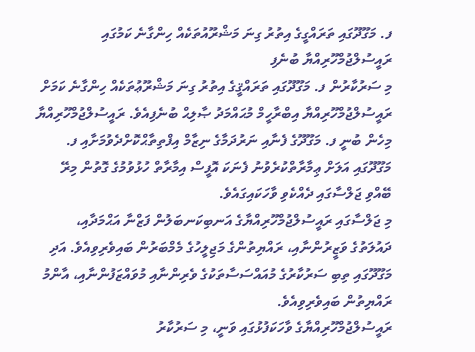ފ. މަގޫދޫގައި ތަރައްގީގެ އިތުރު ގިނަ މަޝްރޫއުތަކެއް ހިންގާނެ ކަމުގައި ރައީސުލްޖުމްހޫރިއްޔާ ބުނެފި
މި ސަރުކާރުން ފ. މަގޫދޫގައި ތަރައްޤީގެ އިތުރު ގިނަ މަޝްރޫޢުތަކެއް ހިންގާނެ ކަމަށް ރައީސުލްޖުމްހޫރިއްޔާ އިބްރާހީމް މުޙައްމަދު ޞާލިޙް ބުނެފިއެވެ. ރައީސުލްޖުމްހޫރިއްޔާ މިހެން ބުނީ ފ. މަގޫދޫގެ ފެނާއި ނަރުދަމާގެ ނިޒާމް އިފްތިތާޙްކޮށްދެވުމަށާއި ފ. މަގޫދޫގައި އަލަށް ޢިމާރާތްކުރެވުނު ފެނަކަ އޮފީސް އިމާރާތް ހުޅުވުމުގެ ގޮތުން މިރޭ ބޭއްވި ޖަލްސާގައި ދެއްކެވި ވާހަކައިގައެވެ.
މި ޖަލްސާގައި ރައީސުލްޖުމްހޫރިއްޔާގެ އަނބިކަނބަލުން ފަޒްނާ އަޙްމަދާއި، ދައުލަތުގެ ވަޒީރުންނާއި، ރައްޔިތުންގެ މަޖިލީހުގެ މެމްބަރުން ބައިވެރިވިއެވެ. އަދި މަގޫދޫގައި ތިބި ސަރުކާރުގެ މުއައްސަސާތަކުގެ ވެރިންނާއި މުވައްޒަފުންނާއި، އާންމު ރައްޔިތުން ބައިވެރިވިއެވެ.
ރައީސުލްޖުމްހޫރިއްޔާގެ ވާހަކަފުޅުގައި ވަނީ، މި ސަރުކާރު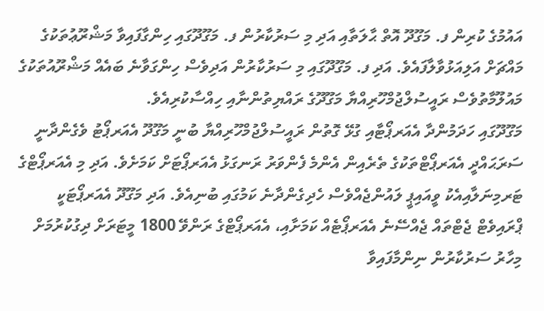އައުމުގެ ކުރިން ފ. މަގޫދޫ އޮތް ޙާލަތާއި އަދި މި ސަރުކާރުން ފ. މަގޫދޫގައި ހިންގާފައިވާ މަޝްރޫޢުތަކުގެ މައްޗަށް އަލިއަޅުވާލާފައެވެ. އަދި ފ. މަގޫދޫގައި މި ސަރުކާރުން އަދިވެސް ހިންގަވާނެ ބައެއް މަޝްރޫއުތަކުގެ މައުލޫމާތުވެސް ރައީސުލްޖުމްހޫރިއްޔާ މަގޫދޫގެ ރައްޔިތުންނާއި ހިއްސާކުރިއެވެ.
މަގޫދޫގައި ހަދަމުންދާ އެއަރޕޯޓާއި ގުޅޭ ގޮތުން ރައީސުލްޖުމްހޫރިއްޔާ ބުނީ މަގޫދޫ އެއަރޕޯޓު ވެގެންދާނީ ސަރަޙައްދީ އެއަރޕޯޓްތަކުގެ ތެރެއިން އެންމެ ފެންވަރު ރަނގަޅު އެއަރޕޯޓަށް ކަމަށެވެ. އަދި މި އެއަރޕޯޓްގެ ޓަރމިނަލާއިއެކު ވީއައިޕީ ލައުންޖެއްވެސް ހެދިގެންދާނެ ކަމުގައި ބުނިއެވެ. އަދި މަގޫދޫ އެއަރޕޯޓަކީ ޕްރައިވެޓް ޖެޓްތައް ޖެއްސޭނެ އެއަރޕޯޓެއް ކަމަށާއި، އެއަރޕޯޓްގެ ރަންވޭ 1800 މީޓަރަށް ދިގުކުރުމަށް މިހާރު ސަރުކާރުން ނިންމާފައިވާ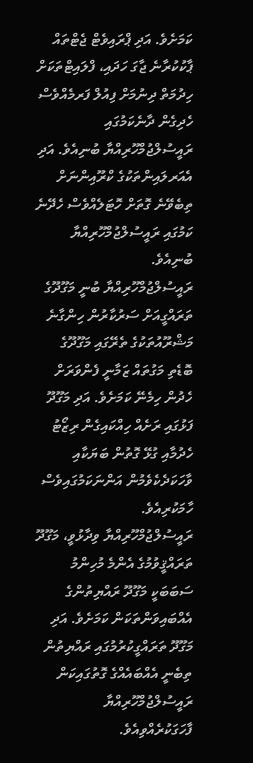ކަމަށެވެ. އަދި ޕްރައިވެޓް ޖެޓްތައް ޕާކުކުރާނެ ޖާގަ ހަދައި، ފްލައިޓްތަކަށް ހިދުމަތް ދިނުމަށް ފިއުލް ފަރމެއްވެސް ހެދިގެން ދާނެކަމުގައި ރައީސުލްޖުމްހޫރިއްޔާ ބުނިއެވެ. އަދި އެއަރލައިންތަކުގެ ކްރޫއިންނަށް ތިބެވޭނެ ގޮތަށް ހޮޓަލެއްވެސް ހެދޭނެ ކަމުގައި ރައީސުލްޖުމްހޫރިއްޔާ ބުނިއެވެ.
ރައީސުލްޖުމްހޫރިއްޔާ ބުނީ މަގޫދޫގެ ތަރައްގީއަށް ސަރުކާރުން ހިންގާނެ މަޝްރޫއުތަކުގެ ތެރޭގައި މަގޫދޫގެ ބޮޑެތި މަގުތައް ޒަމާނީ ފެންވަރަށް ހެދުން ހިމެނޭ ކަމަށެވެ. އަދި މަގޫދޫ ފަޅުގައި ރަށެއް ހިއްކައިގެން ރިޒޯޓު ހެދުމާއި ގުޅޭ ގޮތުން ބަޔަކާއި ވާހަކަދެކެވެމުން އަންނަކަމުގައިވެސް ހާމަކުރިއެވެ.
ރައީސުލްޖުމްހޫރިއްޔާ ވިދާޅުވީ، މަގޫދޫ ތަރައްޤީވުމުގެ އެންމެ މުހިންމު ސަބަބަކީ މަގޫދޫ ރައްޔިތުންގެ އެއްބައިވަންތަކަން ކަމަށެވެ. އަދި މަގޫދޫ ތަރައްގީކުރުމުގައި ރައްޔިތުން ތިބެނީ އެއްބައެއްގެ ގޮތުގައިކަން ރައީސުލްޖުމްހޫރިއްޔާ ފާހަގަކުރެއްވިއެވެ.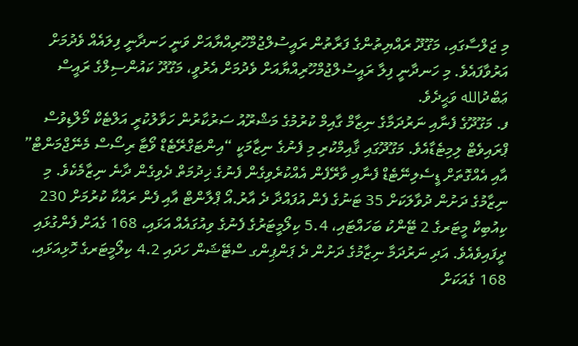މި ޖަލްސާގައި، މަގޫދޫ ރައްޔިތުންގެ ފަރާތުން ރައީސުލްޖުމްހޫރިއްޔާއަށް ވަނީ ހަނދާނީ ފިލައެއް ވެދުމަށް އަރުވާފައެވެ. މި ހަނދާނީ ފިލާ ރައީސުލްޖުމްހޫރިއްޔާއަށް ވެދުމަށް އެރުވީ، މަގޫދޫ ކައުންސިލްގެ ރައީސް ޢަބްދުالله ވަޙީދެވެ.
ފ. މަގޫދޫގެ ފެނާއި ނަރުދަމާގެ ނިޒާމް ގާއިމް ކުރުމުގެ މަޝްރޫއު ސަރުކާރުން ހަވާލުކުރީ އަލްޓެކް މޯލްޑިވުސް ޕްރައިވެޓް ލިމިޓެޑާއެވެ. މަގޫދޫގައި ޤާއިމްކުރި މި ފެނުގެ ނިޒާމަކީ “އިންޓަގްރޭޓެޑް ވޯޓާ ރިސޯސް މެނޭޖްމަންޓް” އާއި އެއްގޮތަށް ޑީސެލިނޭޓެޑް ފެނާއި ވާރޭފެން އެއްކުރެވިގެން ފެނުގެ ޚިދުމަތް ދެވިގެން ދާނެ ނިޒާމެކެވެ. މި ނިޒާމުގެ ދަށުން ދުވާލަކަށް 35 ޓަނުގެ ފެން އުފައްދާ ދެ އާރު.އޯ ޕްލާންޓް އާއި ފެން ރައްކާ ކުރުމަށް 230 ކިއުބިކް މީޓަރގެ 2 ޓޭންކު ބަހައްޓައި، 5.4 ކިލޯމީޓަރުގެ ފެނުގެ ވިއުގައެއް އަޅައި، 168 ގެއަށް ފެންގުޅައި ދީފައިވެއެވެ. އަދި ނަރުދަމާ ނިޒާމުގެ ދަށުން ދެ ޕަންޕިންގ ސްޓޭޝަން ހަދައި 4.2 ކިލޯމީޓަރގެ ހޮޅިއަޅައި، 168 ގެއަކަށް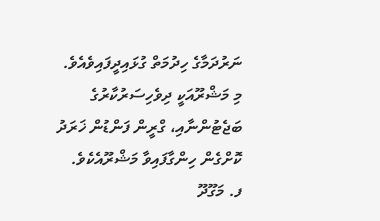ނަރުދަމާގެ ހިދުމަތް ގުޅައިދީފައިވެއެވެ. މި މަޝްރޫއަކީ ދިވެހިސަރުކާރުގެ ބަޖެޓުންނާއި، ގްރީން ފަންޑުން ޚަރަދު ކޮށްގެން ހިންގާފައިވާ މަޝްރޫއެކެވެ.
ފ. މަގޫދޫ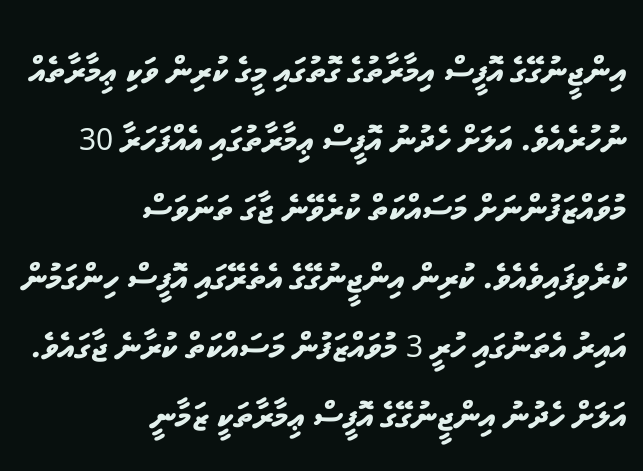އިންޖީނުގޭގެ އޮފީސް އިމާރާތުގެ ގޮތުގައި މީގެ ކުރިން ވަކި ޢިމާރާތެއް ނުހުރެއެވެ. އަލަށް ހެދުނު އޮފީސް ޢިމާރާތުގައި އެއްފަހަރާ 30 މުވައްޒަފުންނަށް މަސައްކަތް ކުރެވޭނެ ޖާގަ ތަނަވަސް ކުރެވިފައިވެއެވެ. ކުރިން އިންޖީނުގޭގެ އެތެރޭގައި އޮފީސް ހިންގަމުން އައިރު އެތަނުގައި ހުރީ 3 މުވައްޒަފުން މަސައްކަތް ކުރާނެ ޖާގައެވެ. އަލަށް ހެދުނު އިންޖީނުގޭގެ އޮފީސް ޢިމާރާތަކީ ޒަމާނީ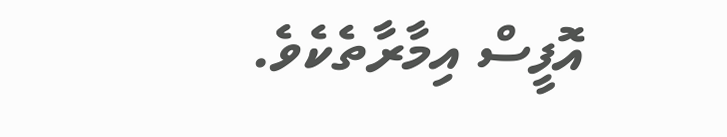އޮފީސް އިމާރާތެކެވެ.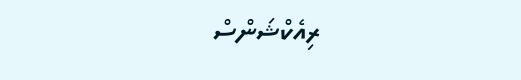ރިއެކްޝަންސް